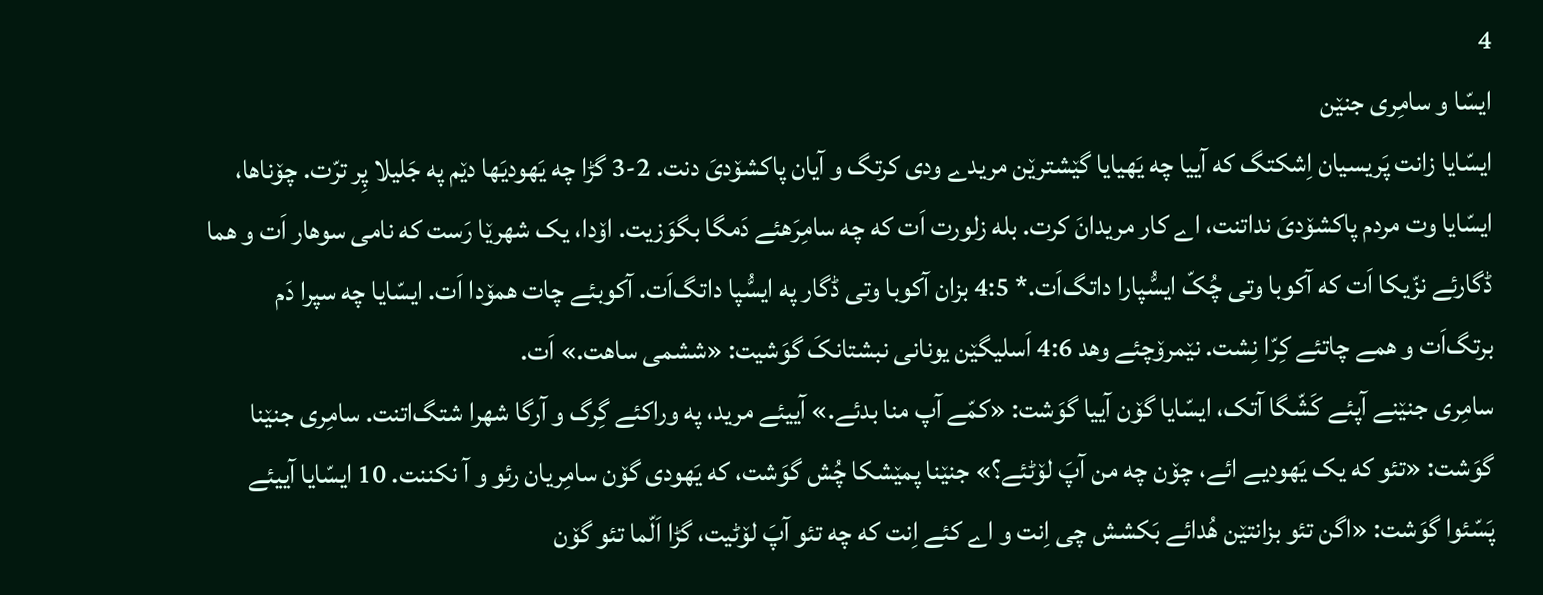4
ایسّا و سامِری جنێن
ایسّایا زانت پَریسیان اِشکتگ که آییا چه یَهیایا گێشترێن مریدے ودی کرتگ و آیان پاکشۆدیَ دنت. 2-3 گڑا چه یَهودیَها دێم په جَلیلا پِر ترّت. چۆناها، ایسّایا وت مردم پاکشۆدیَ نداتنت، اے کار مریدانَ کرت. بله زلورت اَت که چه سامِرَهئے دَمگا بگوَزیت. اۆدا، یک شهرێا رَست که نامی سوهار اَت و هما ڈگارئے نزّیکا اَت که آکوبا وتی چُکّ ایسُّپارا داتگ‌اَت.* 4:5 بزان آکوبا وتی ڈگار په ایسُّپا داتگ‌اَت. آکوبئے چات همۆدا اَت. ایسّایا چه سپرا دَم برتگ‌اَت و همے چاتئے کِرّا نِشت. نێمرۆچئے وهد 4:6 اَسلیگێن یونانی نبشتانکَ گوَشیت: «ششمی ساهت.» اَت.
سامِری جنێنے آپئے کَشّگا آتک، ایسّایا گۆن آییا گوَشت: «کمّے آپ منا بدئے.» آییئے مرید، په وراکئے گِرگ و آرگا شهرا شتگ‌اتنت. سامِری جنێنا گوَشت: «تئو که یک یَهودیے ائے، چۆن چه من آپَ لۆٹئے؟» جنێنا پمێشکا چُش گوَشت، که یَهودی گۆن سامِریان رئو و آ نکننت. 10 ایسّایا آییئے پَسّئوا گوَشت: «اگن تئو بزانتێن هُدائے بَکشش چی اِنت و اے کئے اِنت که چه تئو آپَ لۆٹیت، گڑا اَلّما تئو گۆن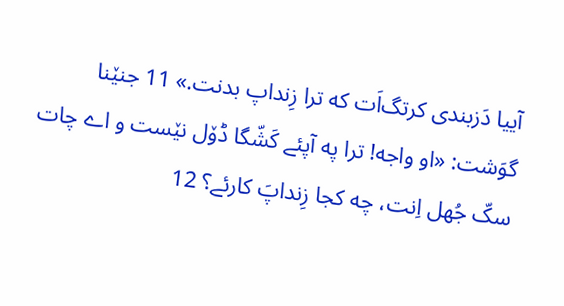آییا دَزبندی کرتگ‌اَت که ترا زِنداپ بدنت.» 11 جنێنا گوَشت: «او واجه! ترا په آپئے کَشّگا ڈۆل نێست و اے چات سکّ جُهل اِنت، چه کجا زِنداپَ کارئے؟ 12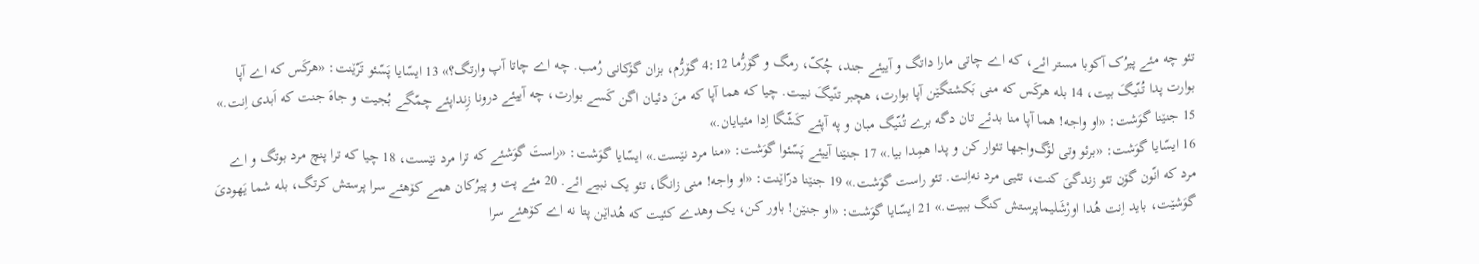تئو چه مئے پیرُک آکوبا مستر ائے، که اے چاتی مارا داتگ و آییئے جند، چُکّ، رمگ و گۆرُّما 4:12 گۆرُّم، بزان گۆکانی رُمب. چه اے چاتا آپ وارتگ؟» 13 ایسّایا پَسّئو تَرّێنت: «هرکَس که اے آپا بوارت پدا تُنّیگَ بیت، 14 بله هرکَس که منی بَکشتگێن آپا بوارت، هچبر تنّیگَ نبیت. چیا که هما آپا که منَ دئیان اگن کَسے بوارت، چه آییئے درونا زِنداپئے چمّگے بُجیت و جاهَ جنت که اَبدی اِنت.» 15 جنێنا گوَشت: «او واجه! هما آپا منا بدئے تان دگه برے تُنّیگ مبان و په آپئے کَشّگا اِدا مئیایان.»
16 ایسّایا گوَشت: «برئو وتی لۆگ‌واجها تئوار کن و پدا همِدا بیا.» 17 جنێنا آییئے پَسّئوا گوَشت: «منا مرد نێست.» ایسّایا گوَشت: «راستَ گوَشئے که ترا مرد نێست، 18 چیا که ترا پنچ مرد بوتگ و اے مرد که انّون گۆن تئو زندگیَ کنت، تئیی مرد نه‌اِنت. تئو راست گوَشت.» 19 جنێنا درّاێنت: «او واجه! منی زانگا، تئو یک نبیے ائے. 20 مئے پت و پیرُکان همے کۆهئے سرا پرستش کرتگ، بله شما یَهودیَ گوَشێت، باید اِنت هُدا اورْشَلیماپرستش کنگ ببیت.» 21 ایسّایا گوَشت: «او جنێن! باور کن، یک وهدے کئیت که هُداێن پتا نه اے کۆهئے سرا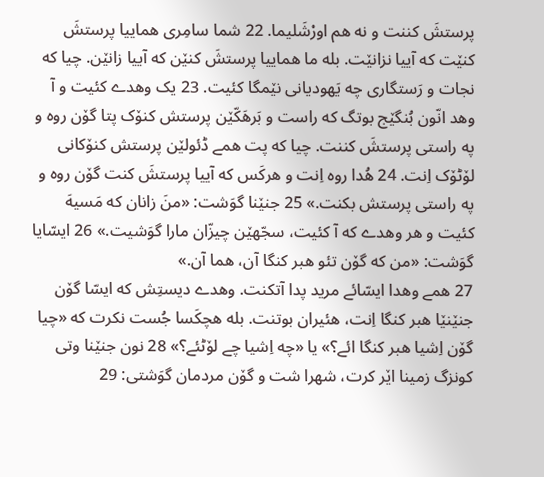پرستشَ کننت و نه هم اورْشَلیما. 22 شما سامِری هماییا پرستشَ کنێت که آییا نزانێت. بله ما هماییا پرستشَ کنێن که آییا زانێن. چیا که نجات و رَستگاری چه یَهودیانی نێمگا کئیت. 23 یک وهدے کئیت و آ وهد انّون بُنگێج بوتگ که راست و بَرهَکّێن پرستش کنۆک پتا گۆن روه و په راستی پرستشَ کننت. چیا که پت همے ڈئولێن پرستش کنۆکانی لۆٹۆک اِنت. 24 هُدا روه اِنت و هرکَس که آییا پرستشَ کنت گۆن روه و په راستی پرستش بکنت.» 25 جنێنا گوَشت: «منَ زانان که مَسیهَ کئیت و هر وهدے که آ کئیت، سجّهێن چیزّان مارا گوَشیت.» 26 ایسّایا گوَشت: «من که گۆن تئو هبر کنگا آن، هما آن.»
27 همے وهدا ایسّائے مرید پدا آتکنت. وهدے دیستِش که ایسّا گۆن جنێنێا هبر کنگا اِنت، هئیران بوتنت. بله هچکَسا جُست نکرت که «چیا گۆن اِشیا هبر کنگا ائے؟» یا «چه اِشیا چے لۆٹئے؟» 28 نون جنێنا وتی کونزگ زمینا اێر کرت، شهرا شت و گۆن مردمان گوَشتی: 29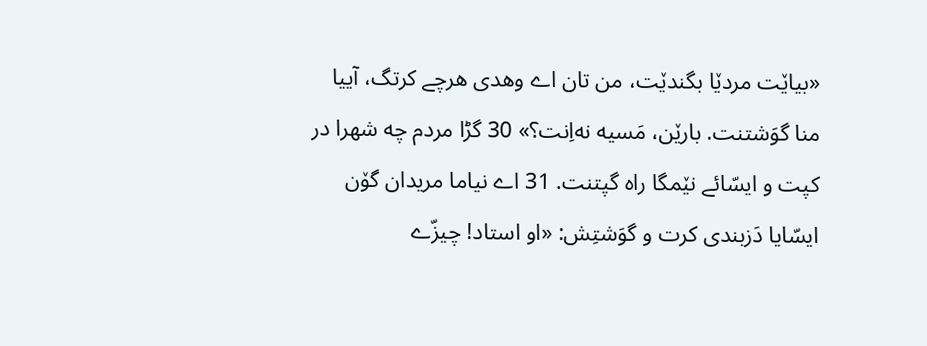«بیاێت مردێا بگندێت، من تان اے وهدی هرچے کرتگ، آییا منا گوَشتنت. بارێن، مَسیه نه‌اِنت؟» 30 گڑا مردم چه شهرا در کپت و ایسّائے نێمگا راه گپتنت. 31 اے نیاما مریدان گۆن ایسّایا دَزبندی کرت و گوَشتِش: «او استاد! چیزّے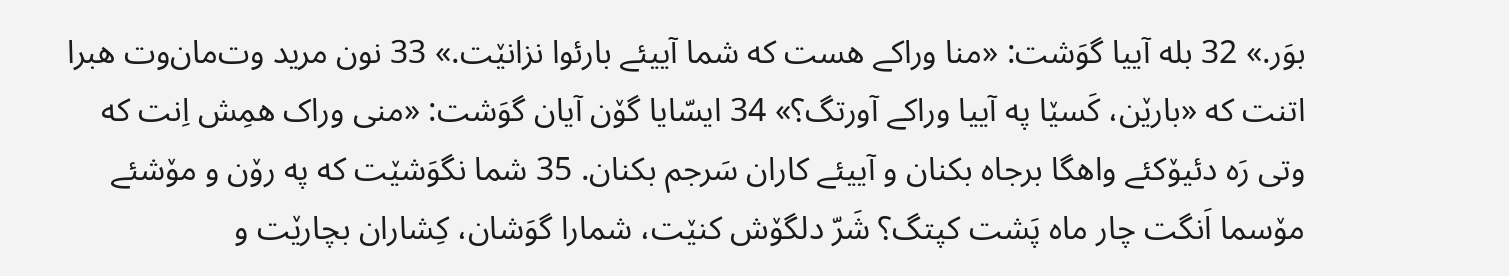بوَر.» 32 بله آییا گوَشت: «منا وراکے هست که شما آییئے بارئوا نزانێت.» 33 نون مرید وت‌مان‌وت هبرا اتنت که «بارێن، کَسێا په آییا وراکے آورتگ؟» 34 ایسّایا گۆن آیان گوَشت: «منی وراک همِش اِنت که وتی رَه دئیۆکئے واهگا برجاه بکنان و آییئے کاران سَرجم بکنان. 35 شما نگوَشێت که په رۆن و مۆشئے مۆسما اَنگت چار ماه پَشت کپتگ؟ شَرّ دلگۆش کنێت، شمارا گوَشان، کِشاران بچارێت و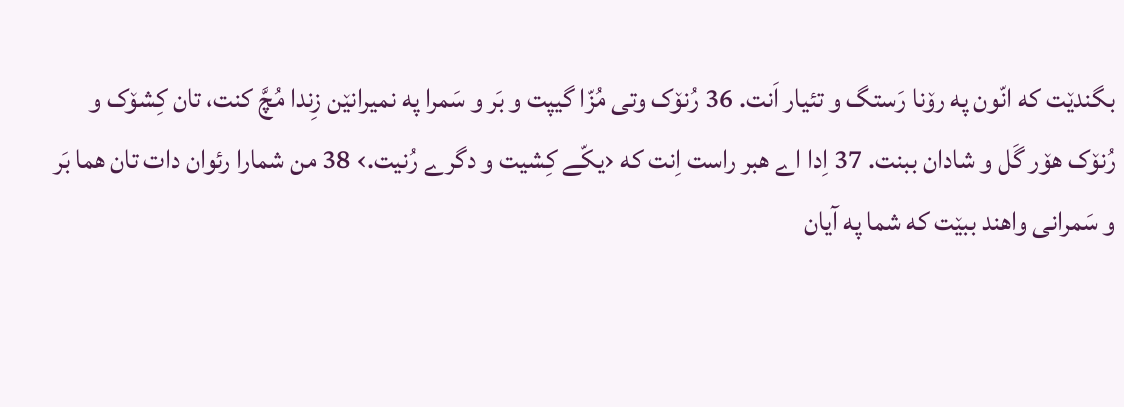بگندێت که انّون په رۆنا رَستگ و تئیار اَنت. 36 رُنۆک وتی مُزّا گیپت و بَر و سَمرا په نمیرانێن زِندا مُچَّ کنت، تان کِشۆک و رُنۆک هۆر گَل و شادان ببنت. 37 اِدا اے هبر راست اِنت که ‹یکّے کِشیت و دگرے رُنیت.› 38 من شمارا رئوان دات تان هما بَر و سَمرانی واهند ببێت که شما په آیان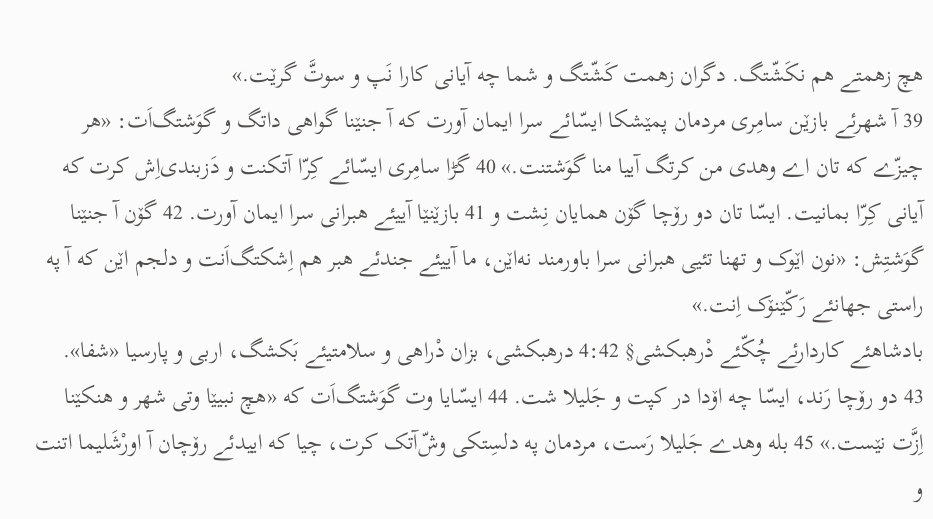هچ زهمتے هم نکَشّتگ. دگران زهمت کَشّتگ و شما چه آیانی کارا نَپ و سوتَّ گرێت.»
39 آ شهرئے بازێن سامِری مردمان پمێشکا ایسّائے سرا ایمان آورت که آ جنێنا گواهی داتگ و گوَشتگ‌اَت: «هر چیزّے که تان اے وهدی من کرتگ آییا منا گوَشتنت.» 40 گڑا سامِری ایسّائے کِرّا آتکنت و دَزبندی‌اِش کرت که آیانی کِرّا بمانیت. ایسّا تان دو رۆچا گۆن همایان نِشت و 41 بازێنێا آییئے هبرانی سرا ایمان آورت. 42 گۆن آ جنێنا گوَشتِش: «نون اێوک و تهنا تئیی هبرانی سرا باورمند نه‌اێن، ما آییئے جندئے هبر هم اِشکتگ‌اَنت و دلجم اێن که آ په راستی جهانئے رَکّێنۆک اِنت.»
بادشاهئے کاردارئے چُکّئے دْرهبکشی§ 4:42 درهبکشی، بزان دْراهی و سلامتیئے بَکشگ، اربی و پارسیا «شفا».
43 دو رۆچا رَند، ایسّا چه اۆدا در کپت و جَلیلا شت. 44 ایسّایا وت گوَشتگ‌اَت که «هچ نبیێا وتی شهر و هنکێنا اِزَّت نێست.» 45 بله وهدے جَلیلا رَست، مردمان په دلسِتکی وشّ‌آتک کرت، چیا که اییدئے رۆچان آ اورْشَلیما اتنت و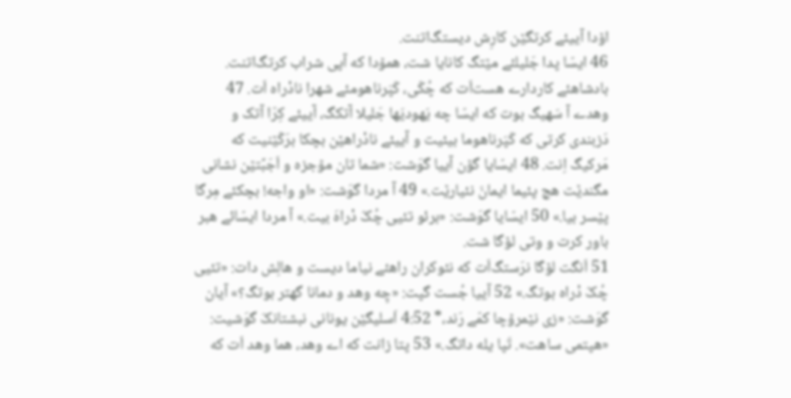اۆدا آییئے کرتگێن کارِش دیستگ‌اتنت.
46 ایسّا پدا جَلیلئے مێتگ کانایا شت، همۆدا که آپی شراب کرتگ‌اتنت. بادشاهئے کاردارے هست‌اَت که چُکّی، کَپَرناهومئے شهرا نادْراه اَت. 47 وهدے آ سَهیگ بوت که ایسّا چه یَهودیَها جَلیلا آتکگ، آییئے کِرّا آتک و دَزبندی کرتی که کَپَرناهوما بیئیت و آییئے نادْراهێن بچکا برَکّێنیت که مَرکیگ اِنت. 48 ایسّایا گۆن آییا گوَشت: «شما تان مۆجزه و اَجَبَّتێن نشانی مگندێت هچ پئیما ایمانَ نئیارێت.» 49 آ مردا گوَشت: «او واجه! بچکئے مِرگا پێسر بیا.» 50 ایسّایا گوَشت: «برئو تئیی چُکّ دْراهَ بیت.» آ مردا ایسّائے هبر باور کرت و وتی لۆگا شت.
51 اَنگت لۆگا نرَستگ‌اَت که نئوکران راهئے نیاما دیست و هالِش دات: «تئیی چُکّ دْراه بوتگ.» 52 آییا جُست گپت: «چِه وهد و دمانا گهتر بوتگ؟» آیان گوَشت: «زی نێمرۆچا کمّے رَند،* 4:52 اَسلیگێن یونانی نبشتانکَ گوَشیت: «هپتمی ساهت». تَپا یله داتگ.» 53 پتا زانت که اے وهد، هما وهد اَت که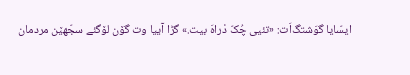ایسّایا گوَشتگ‌اَت: «تئیی چُکّ دْراهَ بیت.» گڑا آییا وت گۆن لۆگئے سجّهێن مردمان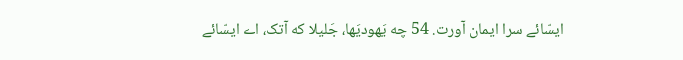ایسّائے سرا ایمان آورت. 54 چه یَهودیَها، جَلیلا که آتک، اے ایسّائے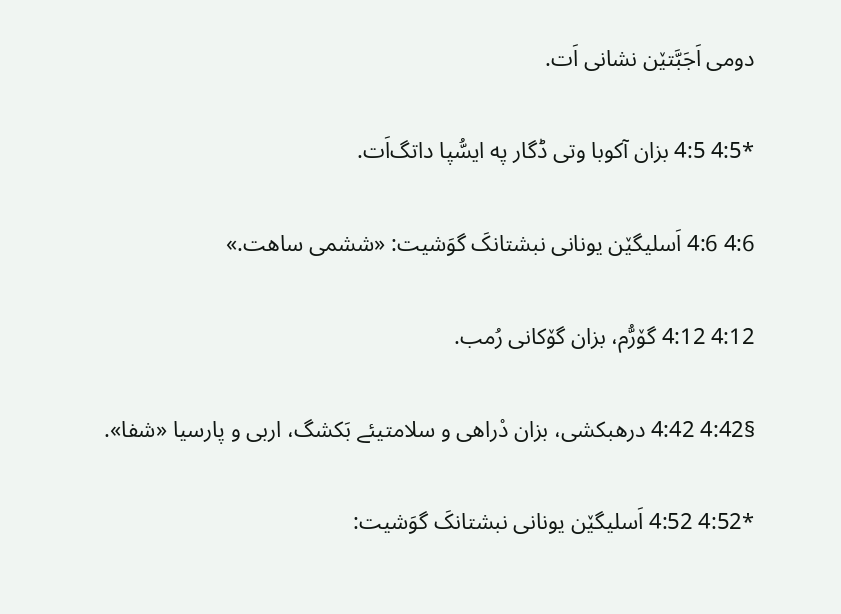دومی اَجَبَّتێن نشانی اَت.

*4:5 4:5 بزان آکوبا وتی ڈگار په ایسُّپا داتگ‌اَت.

4:6 4:6 اَسلیگێن یونانی نبشتانکَ گوَشیت: «ششمی ساهت.»

4:12 4:12 گۆرُّم، بزان گۆکانی رُمب.

§4:42 4:42 درهبکشی، بزان دْراهی و سلامتیئے بَکشگ، اربی و پارسیا «شفا».

*4:52 4:52 اَسلیگێن یونانی نبشتانکَ گوَشیت: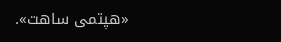«هپتمی ساهت».